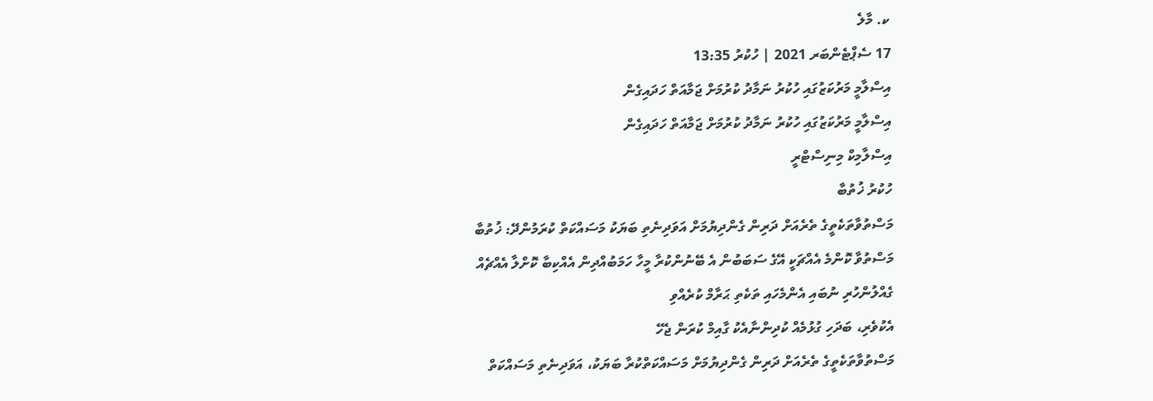ކ. މާލެ
17 ސެޕްޓެންބަރ 2021 | ހުކުރު 13:35
އިސްލާމީ މަރުކަޒުގައި ހުކުރު ނަމާދު ކުރުމަށް ޖަމާއަތް ހަދައިގެން
އިސްލާމީ މަރުކަޒުގައި ހުކުރު ނަމާދު ކުރުމަށް ޖަމާއަތް ހަދައިގެން
އިސްލާމިކް މިނިސްޓްރީ
ހުކުރު ޚުތުބާ
މަސްތުވާތަކެތީގެ ތެރެއަށް ދަރިން ގެންދިޔުމަށް އަވަދިނެތި ބަޔަކު މަސައްކަތް ކުރަމުންދޭ: ޚުތުބާ
މަސްތުވާ ކޮންމެ އެއްޗަކީ އޭގެ ސަބަބުން އެ ބޭނުންކުރާ މީހާ ހަމަބުއްދިން އެއްކިބާ ކޮށްލާ އެއްޗެއް
ގެއްލުންހުރި ނުބައި އެންމެހައި ތަކެތި ޙަރާމް ކުރެއްވި
އެކުވެރި، ބަދަހި ގުޅުމެއް ކުދިންނާއެކު ގާއިމް ކުރަން ޖެހޭ
މަސްތުވާތަކެތީގެ ތެރެއަށް ދަރިން ގެންދިޔުމަށް މަސައްކަތްކުރާ ބަޔަކު، އަވަދިނެތި މަސައްކަތް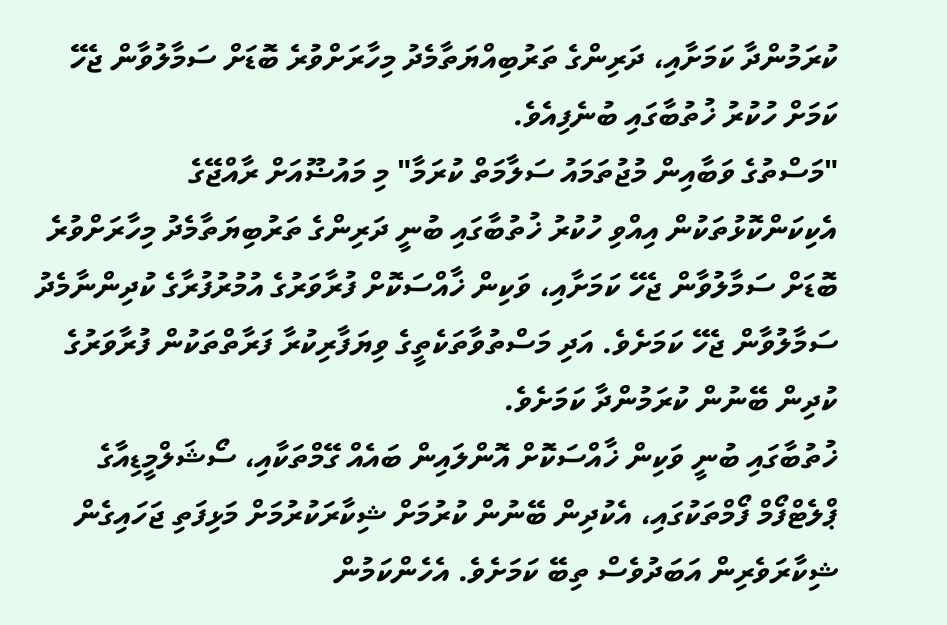ކުރަމުންދާ ކަމަށާއި، ދަރިންގެ ތަރުބިއްޔަތާމެދު މިހާރަށްވުރެ ބޮޑަށް ސަމާލުވާން ޖެހޭ ކަމަށް ހުކުރު ޚުތުބާގައި ބުނެފިއެވެ.
"މަސްތުގެ ވަބާއިން މުޖުތަމައު ސަލާމަތް ކުރަމާ" މި މައުޟޫއަށް ރާއްޖޭގެ އެކިކަންކޮޅުތަކުން އިއްވި ހުކުރު ޚުތުބާގައި ބުނީ ދަރިންގެ ތަރުބިޔަތާމެދު މިހާރަށްވުރެ ބޮޑަށް ސަމާލުވާން ޖެހޭ ކަމަށާއި، ވަކިން ޚާއްސަކޮށް ފުރާވަރުގެ އުމުރުފުރާގެ ކުދިންނާމެދު ސަމާލުވާން ޖެހޭ ކަމަށެވެ. އަދި މަސްތުވާތަކެތީގެ ވިޔަފާރިކުރާ ފަރާތްތަކުން ފުރާވަރުގެ ކުދިން ބޭނުން ކުރަމުންދާ ކަމަށެވެ.
ޚުތުބާގައި ބުނީ ވަކިން ޚާއްސަކޮށް އޮންލައިން ބައެއް ގޭމްތަކާއި، ސޯޝަލްމީޑިއާގެ ޕްލެޓްފޯމް ފޯމްތަކުގައި، އެކުދިން ބޭނުން ކުރުމަށް ޝިކާރަކުރުމަށް މަޅިފަތި ޖަހައިގެން ޝިކާރަވެރިން އަބަދުވެސް ތިބޭ ކަމަށެވެ. އެހެންކަމުން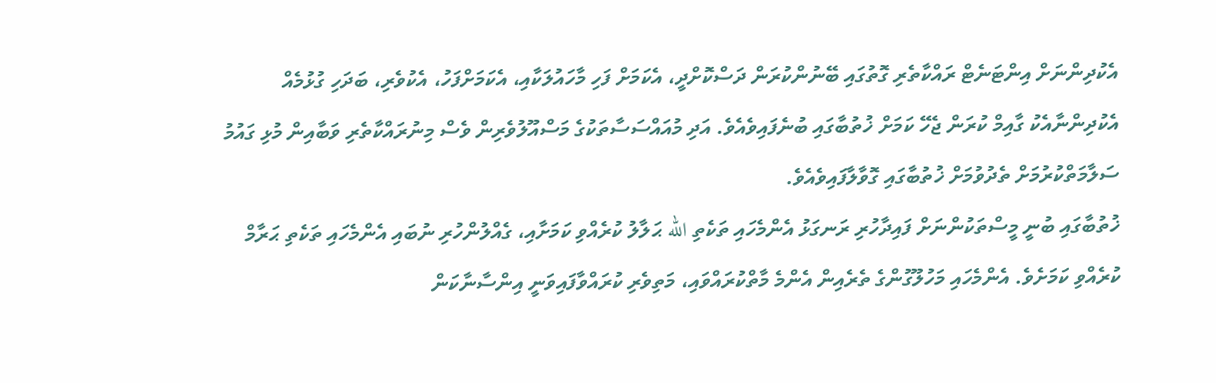އެކުދިންނަށް އިންޓަނެޓް ރައްކާތެރި ގޮތުގައި ބޭނުންކުރަން ދަސްކޮށްދީ، އެކަމަށް ފަހި މާހައުލަކާއި، އެކަމަށްފަހު، އެކުވެރި، ބަދަހި ގުޅުމެއް އެކުދިންނާއެކު ގާއިމް ކުރަން ޖެހޭ ކަމަށް ޚުތުބާގައި ބުނެފައިވެއެވެ. އަދި މުއައްސަސާތަކުގެ މަސްއޫލުވެރިން ވެސް މިނުރައްކާތެރި ވަބާއިން މުޅި ގައުމު ސަލާމަތްކުރުމަށް ތެދުވުމަށް ޚުތުބާގައި ގޮވާލާފައިވެއެވެ.
ޚުތުބާގައި ބުނީ މީސްތަކުންނަށް ފައިދާހުރި ރަނގަޅު އެންމެހައި ތަކެތި الله ޙަލާލު ކުރެއްވި ކަމަށާއި، ގެއްލުންހުރި ނުބައި އެންމެހައި ތަކެތި ޙަރާމް ކުރެއްވި ކަމަށެވެ. އެންމެހައި މަހުލޫގުންގެ ތެރެއިން އެންމެ މާތްކުރައްވައި، މަތިވެރި ކުރައްވާފައިވަނީ އިންސާނާކަން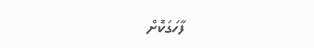ފާހަގަކޮށް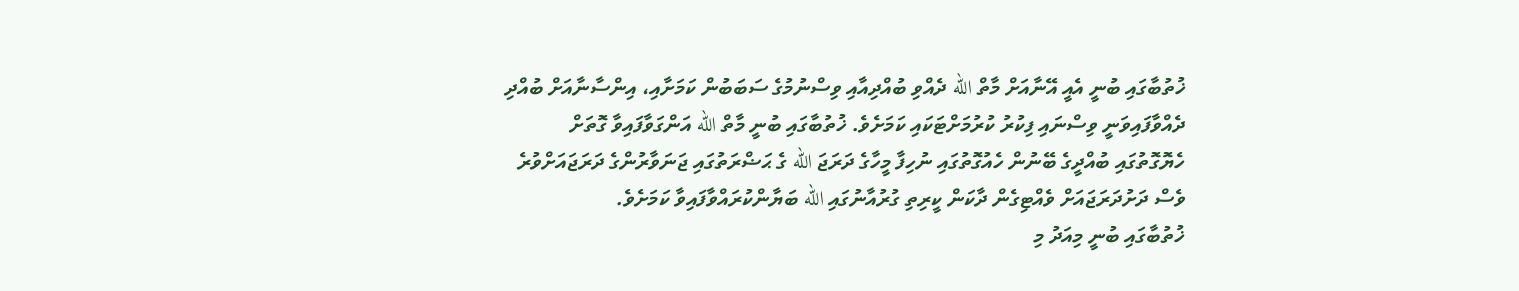ޚުތުބާގައި ބުނީ އެއީ އޭނާއަށް މާތް الله ދެއްވި ބުއްދިއާއި ވިސްނުމުގެ ސަބަބުން ކަމަށާއި، އިންސާނާއަށް ބުއްދި ދެއްވާފައިވަނީ ވިސްނައި ފިކުރު ކުރުމަށްޓަކައި ކަމަށެވެ. ޚުތުބާގައި ބުނީ މާތް الله އަންގަވާފައިވާ ގޮތަށް ހެޔޮގޮތުގައި ބުއްދީގެ ބޭނުން ހެއުގޮތުގައި ނުހިފާ މީހާގެ ދަރަޖަ الله ގެ ޙަޟްރަތުގައި ޖަނަވާރުންގެ ދަރަޖައަށްވުރެ ވެސް ދަށުދަރަޖައަށް ވެއްޓިގެން ދާކަން ކީރިތި ގުރުއާނުގައި الله ބަޔާންކުރައްވާފައިވާ ކަމަށެވެ.
ޚުތުބާގައި ބުނީ މިއަދު މި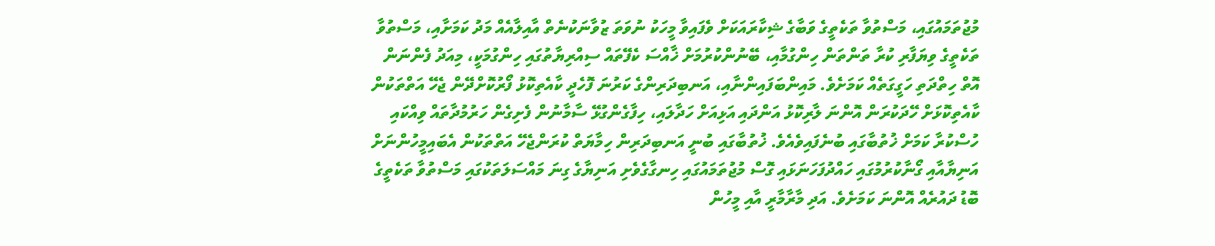މުޖުތަމައުގައި، މަސްތުވާ ތަކެތީގެ ވަބާގެ ޝިކާރައަކަށް ވެފައިވާ މީހަކު ނުވަތަ ޒުވާނަކުނެތް އާއިލާއެއް މަދު ކަމަށާއި، މަސްތުވާ ތަކެތީގެ ވިޔަފާރި ކުރާ ތަންތަން ހިންގުމާއި، ބޭނުންކުރުމަށް ޚާއްސަ ކެފޭތައް ސިއްރިޔާތުގައި ހިންގުމަކީ، މިއަދު ފެންނަން އޮތް ހިތްދަތި ހަގީގަތެއް ކަމަށެވެ. މައިންބަފައިންނާއި، އަނބިދަރިންގެ ކަރުނަ ފޮހެދީ ކާއެތިކޮޅު ފޯރުކޮށްދޭން ޖެހޭ އަތްތަކުން ކާއެތިކޮޅަށް ހޭދަކުރަން އޮންނަ ލާރިކޮޅު އަންދައި އަޅިއަށް ހަދާލައި، ހިފާގެންގުޅޭ ސާމާނުން ފެށިގެން ހަރުމުދާތައް ވިއްކައި ހުސްކުރާ ކަމަށް ޚުތުބާގައި ބުނެފައިވެއެވެ. ޚުތުބާގައި ބުނީ އަނބިދަރިން ހިމާޔަތް ކުރަންޖެހޭ އަތްތަކުން އެބައިމީހުންނަށް އަނިޔާއާއި ގޯނާކުރުމުގައި ހައްދުފަހަނަޅައި ގޮސް މުޖުތަމައުގައި ހިނގާގެވެށި އަނިޔާގެ ގިނަ މައްސަލަތަކުގައި މަސްތުވާ ތަކެތީގެ ބޮޑު ދައުރެއް އޮންނަ ކަމަށެވެ. އަދި މާރާމާރީ އާއި މީހުން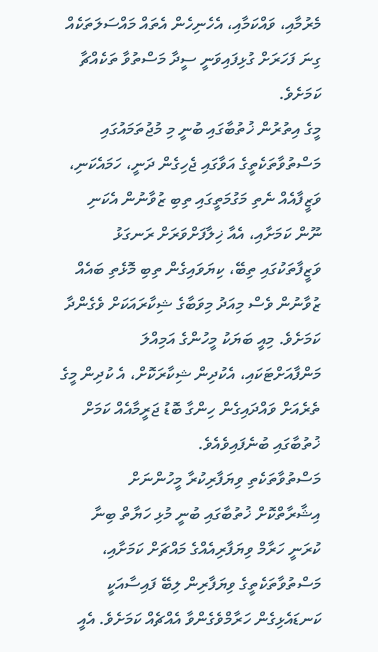މެރުމާއި، ވައްކަމާއި، އެހެނިހެން އެތައް މައްސަލަތަކެއް ގިނަ ފަހަރަށް ގުޅިފައިވަނީ ސީދާ މަސްތުވާ ތަކެއްޗާ ކަމަށެވެ.
މީގެ އިތުރުން ޚުތުބާގައި ބުނީ މި މުޖުތަމައުގައި މަސްތުވާތަކެތީގެ އަވާގައި ޖެހިގެން ދަނީ، ހަމައެކަނި، ވަޒީފާއެއް ނެތި މަގުމަތީގައި ތިބި ޒުވާނުން އެކަނި ނޫން ކަމަށާއި، އެއާ ޚިލާފަށްވަރަށް ރަނގަޅު ވަޒީފާތަކުގައި ތިބޭ، ކިޔަވައިގެން ތިބި މޮޅެތި ބައެއް ޒުވާނުން ވެސް މިއަދު މިވަބާގެ ޝިކާރައަކަށް ވެގެންދާ ކަމަށެވެ. މިއީ ބަޔަކު މީހުންގެ އަމިއްލަ މަންފާއަށްޓަކައި، އެކުދިން ޝިކާރަކޮށް، އެ ކުދިން މީގެ ތެރެއަށް ވައްދައިގެން ހިންގާ ބޮޑު ޖަރީމާއެއް ކަމަށް ޚުތުބާގައި ބުނެފައިވެއެވެ.
މަސްތުވާތަކެތި ވިޔަފާރިކުރާ މީހުންނަށް އިޝާރާތްކޮށް ޚުތުބާގައި ބުނީ މުޅި ހަޔާތް ބިނާ ކުރަނީ ހަރާމް ވިޔަފާރިއެއްގެ މައްޗަށް ކަމަށާއި، މަސްތުވާތަކެތީގެ ވިޔަފާރިން ލިބޭ ފައިސާއަކީ ކަނޑައެޅިގެން ހަރާމްވެގެންވާ އެއްޗެއް ކަމަށެވެ. އެއީ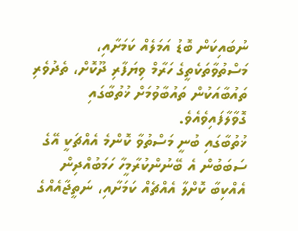ނުބައިކަން ބޮޑު އަމަލެއް ކަމަށާއި، މަސްތުވާތަކެތީގެ ހަރާމް ވިޔަފާރި ދޫކޮށް، ތެދުވެރި ތައުބާއަކުން ތައުބާވުމަށް ޚުތުބާގައި ގޮވާލާފައިވެއެވެ.
ޚުތުބާގައި ބުނީ މަސްތުވާ ކޮންމެ އެއްޗަކީ އޭގެ ސަބަބުން އެ ބޭނުންކުރާމީހާ ހަމަބުއްދިން އެއްކިބާ ކޮށްލާ އެއްޗެއް ކަމަށާއި، ނަތީޖާއެއްގެ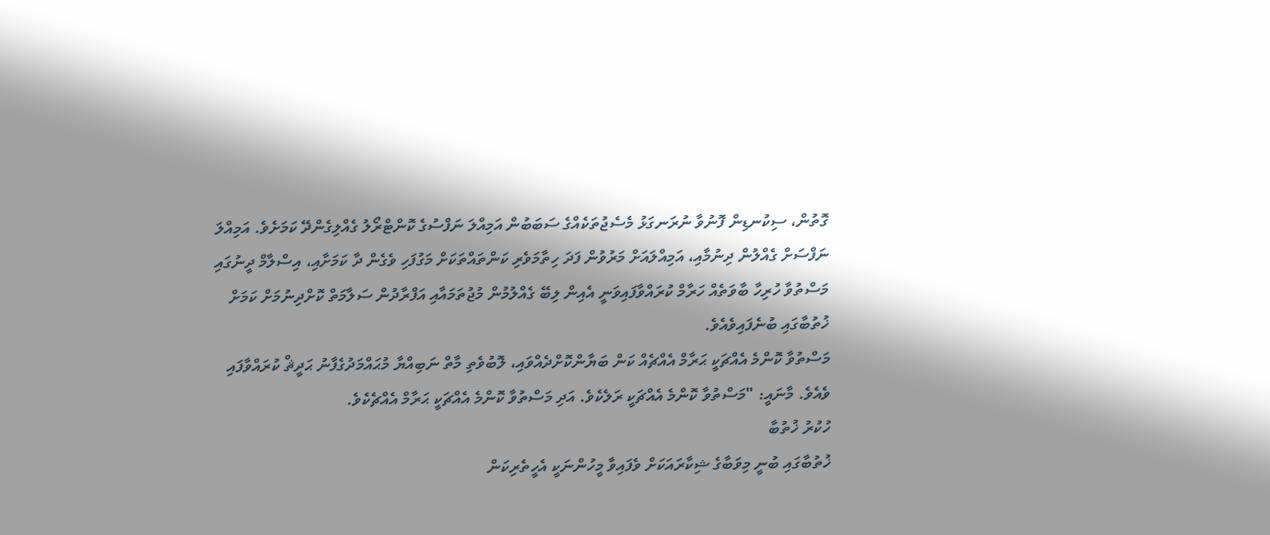ގޮތުން، ސިކުނޑިން ފޮނުވާ ނުރަނގަޅު މެސެޖުތަކެއްގެ ސަބަބުން އަމިއްލަ ނަފްސުގެ ކޮންޓްރޯލު ގެއްލިގެންދޭ ކަމަށެވެ. އަމިއްލަ ނަފްސަށް ގެއްލުން ދިނުމާއި، އަމިއްލައަށް މަރުވުން ފަދަ ހިތާމަވެރި ކަންތައްތަކަށް މަގުފަހި ވެގެން ދާ ކަމަށާއި، އިސްލާމް ދީނުގައި މަސްތުވާ ހުރިހާ ބާވަތެއް ހަރާމް ކުރައްވާފައިވަނީ އެއިން ލިބޭ ގެއްލުމުން މުޖުތަމައާއި އަފްރާދުން ސަލާމަތް ކޮށްދިނުމަށް ކަމަށް ޚުތުބާގައި ބުނެފައިވެއެވެ.
މަސްތުވާ ކޮންމެ އެއްޗަކީ ޙަރާމް އެއްޗެއް ކަން ބަޔާންކޮށްދެއްވައި، ލޮބުވެތި މާތް ނަބިއްޔާ މުޙައްމަދުގެފާނު ޙަދީޘް ކުރައްވާފައި ވެއެވެ. މާނައީ: "މަސްތުވާ ކޮންމެ އެއްޗަކީ ރަލެކެވެ. އަދި މަސްތުވާ ކޮންމެ އެއްޗަކީ ޙަރާމް އެއްޗެކެވެ.
ހުކުރު ޚުތުބާ
ޚުތުބާގައި ބުނީ މިވަބާގެ ޝިކާރައަކަށް ވެފައިވާ މީހުންނަކީ އެހީތެރިކަން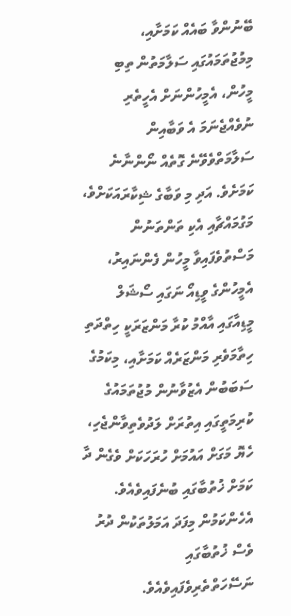ބޭނުންވާ ބައެއް ކަމަށާއި، މިމުޖުތަމައުގައި ސަލާމަތުން ތިބި މީހުން، އެމީހުންނަށް އެހީތެރި ނުވެއްޖެނަމަ އެ ވަބާއިން ސަލާމަތްވެވޭނެ ގޮތެއް ނޯންނާނެ ކަމަށެވެ. އަދި މި ވަބާގެ ޝިކާރައަކަށްވެ، މަގުމައްޗާއި އެކި ތަންތަނުން މަސްތުވެފައިވާ މީހުން ފެންނައިރު، އެމީހުންގެ ވީޑިއޯ ނަގައި ސޯޝަލް މީޑިއާގައި އާއްމު ކުރާ މަންޒަރަކީ ހިތްދަތި ހިތާމަވެރި މަންޒަރެއް ކަމަށާއި، މިކަމުގެ ސަބަބުން އެޒުވާނުން މުޖުތަމައުގެ ކުރިމަތީގައި އިތުރަށް ލަދުވެތިވާންޖެހި، ހެޔޮ މަގަށް އައުމަށް ހުރަހަކަށް ވެގެން ދާ ކަމަށް ޚުތުބާގައި ބުނެފައިވެއެވެ. އެހެންކަމުން މިފަދަ އަމަލުތަކުން ދުރު ވެސް ޚުތުބާގައި ނަސޭހަތްތެރިވެފައިވެއެވެ.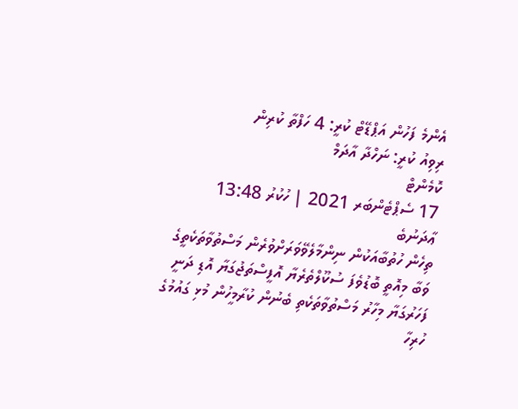އެންމެ ފަހުން އަޕްޑޭޓް ކުރީ: 4 ހަފްތާ ކުރިން
ރިވިއު ކުރީ: ނަހްދާ އާދަމް
ކޮމެންޓް
17 ސެޕްޓެންބަރ 2021 | ހުކުރު 13:48
ޢާދަނުބެ
ތިހެން ހުތުބާއަކުން ނިންމާލެވޭވަރަށްވުރެން މަސްތުވާތަކެތީގެ ވަބާ މިއޮތީ ބޮޑުވެފަ ސުކޫލްތެރެޔާ އޮފީސްތަޖުގަޔާ އޮޑި ދަނީ ފަހަރުގަޔާ މިހާރު މަސްތުވާތަކެތި ބެނުން ކުރާމީހުން މުޅި ގައުމުގެ ހުރިހާ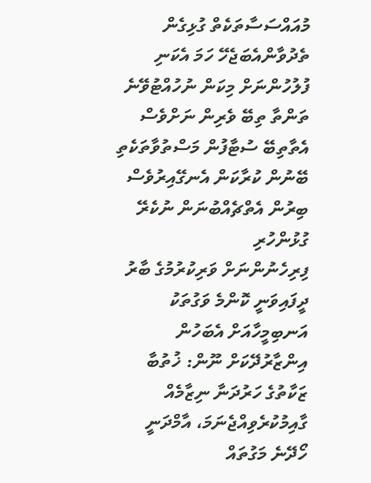މުއައްސަސާތަކެތް ގުޅިގެން ތެދުވާންއެބަޖެހޭ ހަމަ އެކަނި ފުލުހުންނަށް މިކަން ނުހުއްޓުވޭނެ ތަންތާ ތިބޭ ވެރިން ނަށްވެސް އެތާތިބޭ ސުޓާފުން މަސްތުވާތަކެތި ބޭނުން ކުރާކަން އެނގޭއިރުވެސް ބިރުން އެތްޗެއްބުނަން ނުކެރޭ
ގުޅުންހުރި
ފިރިހެނުންނަށް ވަރިކުރުމުގެ ބާރު ދީފައިވަނީ ކޮންމެ ވަގުތަކު އަނބިމީހާއަށް އެބަހުން އިންޒާރުދޭކަށް ނޫން: ޚުތުބާ
ޒަކާތުގެ ހަރުދަނާ ނިޒާމެއް ގާއިމުކުރެވިއްޖެނަމަ، އާމްދަނީ ހޯދޭނެ މަގުތައް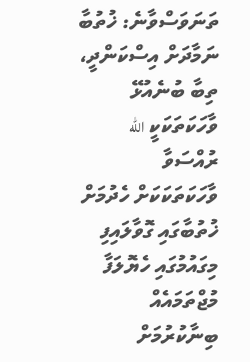ތަނަވަސްވާނެ: ޚުތުބާ
ނަމާދަށް އިސްކަންދީ، ތިބާ ބުނެއުޅޭ ވާހަކަތަކަކީ الله ރުއްސަވާ ވާހަކަތަކަކަށް ހެދުމަށް ޚުތުބާގައި ގޮވާލައިފި
މިގައުމުގައި ހެޔޮލަފާ މުޖްތަމައެއް ބިނާކުރުމަށް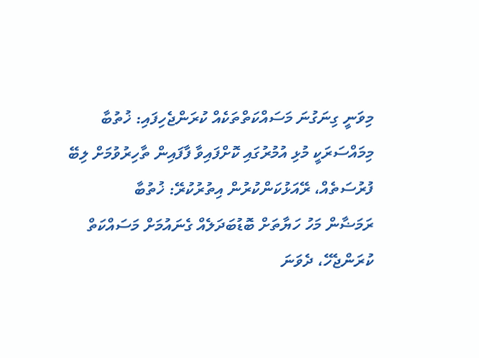މިވަނީ ގިނަގުނަ މަސައްކަތްތަކެއް ކުރަންޖެހިފައި: ޚުތުބާ
މިމައްސަރަކީ މުޅި އުމުރުގައި ކޮށްފައިވާ ފާފައިން ތާހިރުވުމަށް ލިބޭ ފުރުސަތެއް، ރޭއަޅުކަންކުރުން އިތުރުކުރޭ: ޚުތުބާ
ރަމަޟާން މަހު ހަޔާތަށް ބޮޑުބަދަލެއް ގެނައުމަށް މަސައްކަތް ކުރަންޖެހޭ، ދެވަނަ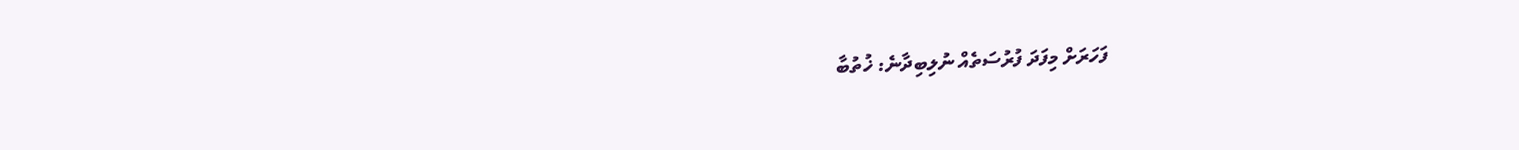ފަހަރަށް މިފަދަ ފުރުސަތެއް ނުލިބިދާނެ: ޚުތުބާ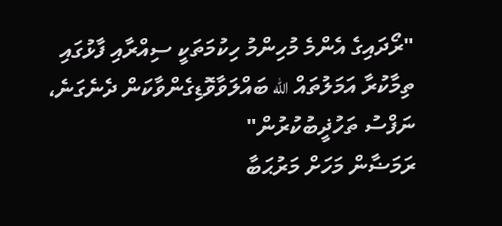"ރޯދައިގެ އެންމެ މުހިންމު ހިކުމަތަކީ ސިއްރާއި ފާޅުގައި ތިމާކުރާ އަމަލުތައް الله ބައްލަވާވޮޑިގެންވާކަން ދެނެގަނެ، ނަފްސު ތަހުޛީބުކުރުން"
ރަމަޟާން މަހަށް މަރުޙަބާ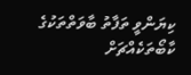ކިޔަންވީ ތަފާތު ބާވަތްތަކުގެ ކާބޯތަކެއްޗަށް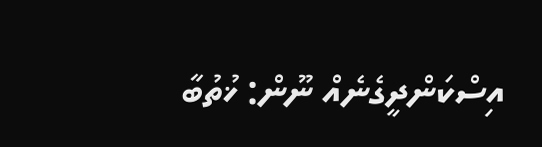އިސްކަންދީގެނެއް ނޫން: ޚުތުބާ